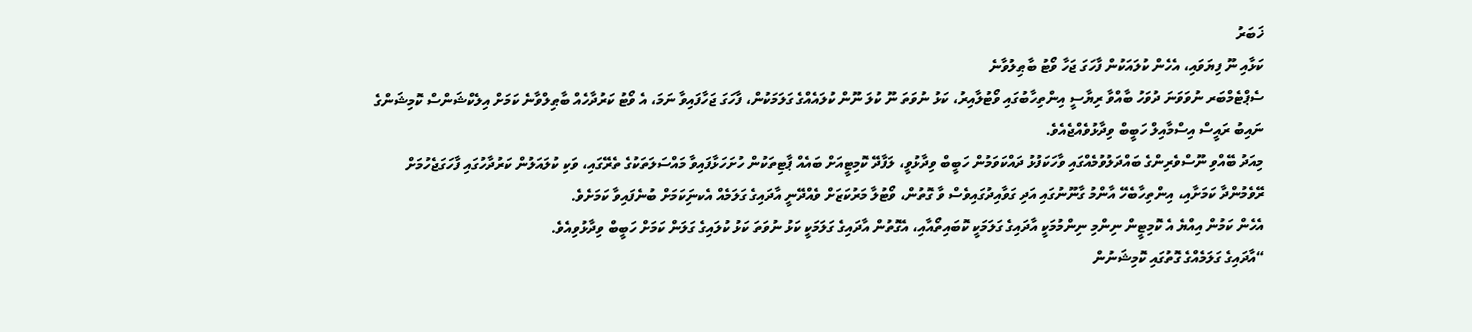ޚަބަރު
ކަޅާއި ނޫ ފިޔަވައި، އެހެން ކުލައަކުން ފާހަގަ ޖަހާ ވޯޓު ބާޠިލުވާނެ
ސެޕްޓެމްބަރ ނުވަވަނަ ދުވަހު ބާއްވާ ރިޔާސީ އިންތިހާބުގައި ވޯޓުލާއިރު، ކަޅު ނުވަތަ ނޫ ކުލަ ނޫން ކުލައެއްގެ ގަލަމަކުން، ފާހަގަ ޖަހާފައިވާ ނަމަ، އެ ވޯޓު ކަރުދާހެއް ބާޠިލްވާނެ ކަމަށް އިލެކްޝަންސް ކޮމިޝަންގެ ނައިބު ރައީސް އިސްމާއިލް ހަބީބް ވިދާޅުވެއްޖެއެވެ.
މިއަދު ބޭއްވި ނޫސްވެރިންގެ ބައްދަލުވުމެއްގައި ވާހަކަފުޅު ދައްކަވަމުން ހަބީބް ވިދާޅުވީ، ލަފާދޭ ކޮމިޓީއަށް ބައެއް ޕާޓިތަކުން ހުށަހަޅާފައިވާ މައްސަލަތަކުގެ ތެރޭގައި، ވަކި ކުލައަލުން ކަރުދާހުގައި ފާހަގަޖެހުމަށް ރޭވެމުންދާ ކަމަށާއި، އިންތިހާބެހޭ އާންމު ގާނޫނުގައި އަދި ގަވާއިދުގައިވެސް ވާ ގޮތުން، ވޯޓުލާ މަރުކަޒަށް ވެއްދޭނީ އާދައިގެ ގަލަމެއް އެކނަިކަމަށް ބުނެފައިވާ ކަމަށެވެ.
އެހެން ކަމުން އިއްޔެ އެ ކޮމިޓީން ނިންމި ނިންމުމަކީ އާދައިގެ ގަލަމަކީ ކޮބައިތޯއާއި، އެގޮތުން އާދައިގެ ގަލަމަކީ ކަޅު ނުވަތަ ކަޅު ކުލައިގެ ގަލަން ކަމަށް ހަބީބް ވިދާޅުވިއެވެ.
“އާދައިގެ ގަލަމެއްގެ ގޮތުގައި ކޮމިޝަނުން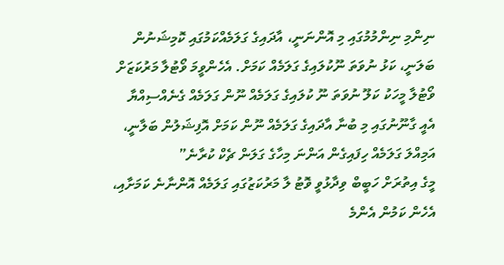ނިންމި ނިންމުމުގައި މި އޮންނަނީ، އާދައިގެ ގަލަމެއްކަމުގައި ކޮމިޝަނުން ބަލަނީ، ކަޅު ނުވަތަ ނޫކުލައިގެ ގަލަމެއް ކަމަށް. އެހެންވީމަ ވޯޓުލާ މަރުކަޒަށް ވޯޓުލާ މީހަކު ކަލޫ ނުވަތަ ނޫ ކުލައިގެ ގަލަމެއް ނޫން ގަލަމެއް ގެނެއްސިއްޔާ އެއީ ގާނޫނުގައި މި ބުނާ އާދައިގެ ގަލަމެއް ނޫން ކަމަށް އޮފިޝަލުން ބަލާނީ، އަމިއްލަ ގަލަމެއް ހިފައިގެން އަންނަ މިހާގެ ގަލަން ޗެކް ކުރާނެ”
މީގެ އިތުރަށް ހަބީބް ވިދާޅުވީ ވޮޓު ލާ މަރުކަޒުގައި ގަލަމެއް އޮންނާނެ ކަމަށާއި، އެހެން ކަމުން އެންމެ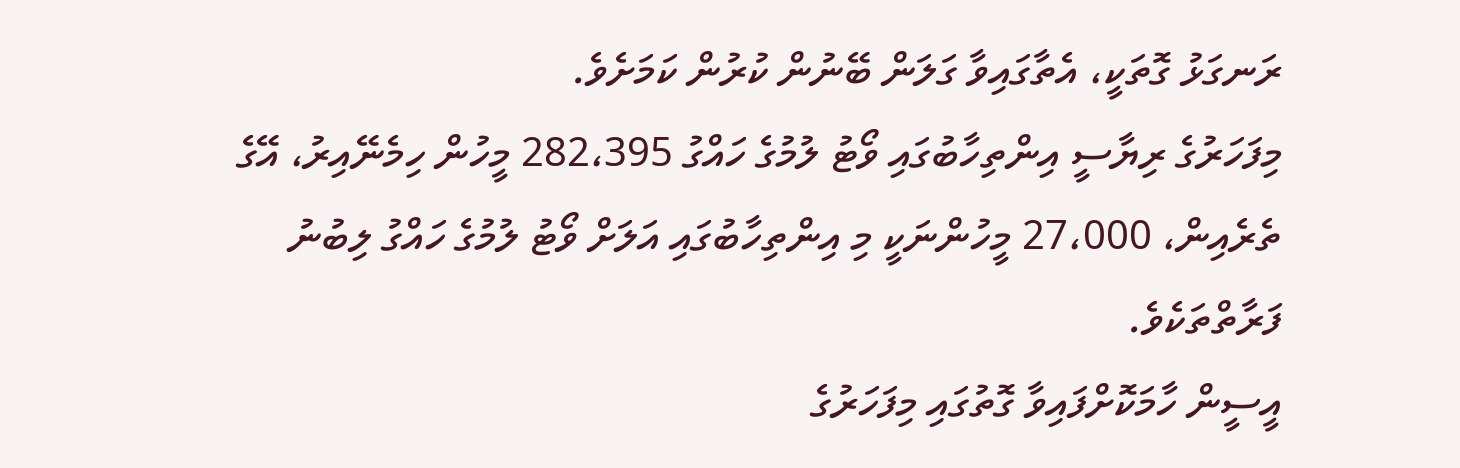ރަނގަޅު ގޮތަކީ، އެތާގައިވާ ގަލަން ބޭނުން ކުރުން ކަމަށެވެ.
މިފަހަރުގެ ރިޔާސީ އިންތިހާބުގައި ވޯޓު ލުމުގެ ހައްގު 282،395 މީހުން ހިމެނޭއިރު، އޭގެ ތެރެއިން، 27،000 މީހުންނަކީ މި އިންތިހާބުގައި އަލަށް ވޯޓު ލުމުގެ ހައްގު ލިބުނު ފަރާތްތަކެވެ.
އީސީން ހާމަކޮށްފައިވާ ގޮތުގައި މިފަހަރުގެ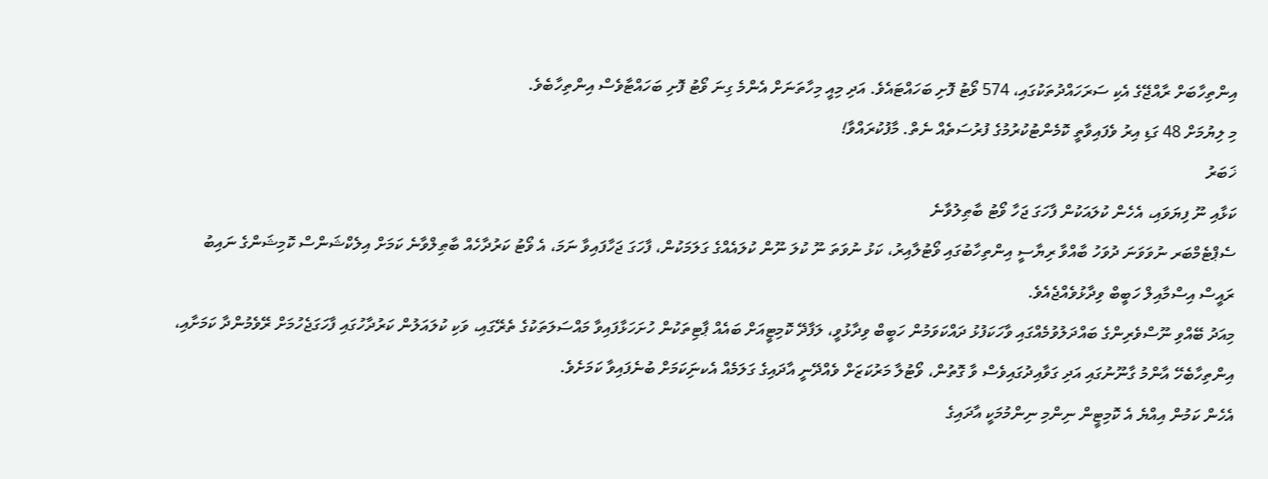އިންތިހާބަށް ރާއްޖޭގެ އެކި ސަރަހައްދުތަކުގައި، 574 ވޯޓު ފޮށި ބަހައްޓައެވެ. އަދި މިއީ މިހާތަނަށް އެންމެ ގިނަ ވޯޓު ފޮށި ބަހައްޓާވެސް އިންތިހާބެވެ.
މި ލިޔުމަށް 48 ގަޑި އިރު ވެފައިވާތީ ކޮމެންޓުކުރުމުގެ ފުރުސަތެއް ނެތް. މާފުކުރައްވާ!
ޚަބަރު
ކަޅާއި ނޫ ފިޔަވައި، އެހެން ކުލައަކުން ފާހަގަ ޖަހާ ވޯޓު ބާޠިލުވާނެ
ސެޕްޓެމްބަރ ނުވަވަނަ ދުވަހު ބާއްވާ ރިޔާސީ އިންތިހާބުގައި ވޯޓުލާއިރު، ކަޅު ނުވަތަ ނޫ ކުލަ ނޫން ކުލައެއްގެ ގަލަމަކުން، ފާހަގަ ޖަހާފައިވާ ނަމަ، އެ ވޯޓު ކަރުދާހެއް ބާޠިލްވާނެ ކަމަށް އިލެކްޝަންސް ކޮމިޝަންގެ ނައިބު ރައީސް އިސްމާއިލް ހަބީބް ވިދާޅުވެއްޖެއެވެ.
މިއަދު ބޭއްވި ނޫސްވެރިންގެ ބައްދަލުވުމެއްގައި ވާހަކަފުޅު ދައްކަވަމުން ހަބީބް ވިދާޅުވީ، ލަފާދޭ ކޮމިޓީއަށް ބައެއް ޕާޓިތަކުން ހުށަހަޅާފައިވާ މައްސަލަތަކުގެ ތެރޭގައި، ވަކި ކުލައަލުން ކަރުދާހުގައި ފާހަގަޖެހުމަށް ރޭވެމުންދާ ކަމަށާއި، އިންތިހާބެހޭ އާންމު ގާނޫނުގައި އަދި ގަވާއިދުގައިވެސް ވާ ގޮތުން، ވޯޓުލާ މަރުކަޒަށް ވެއްދޭނީ އާދައިގެ ގަލަމެއް އެކނަިކަމަށް ބުނެފައިވާ ކަމަށެވެ.
އެހެން ކަމުން އިއްޔެ އެ ކޮމިޓީން ނިންމި ނިންމުމަކީ އާދައިގެ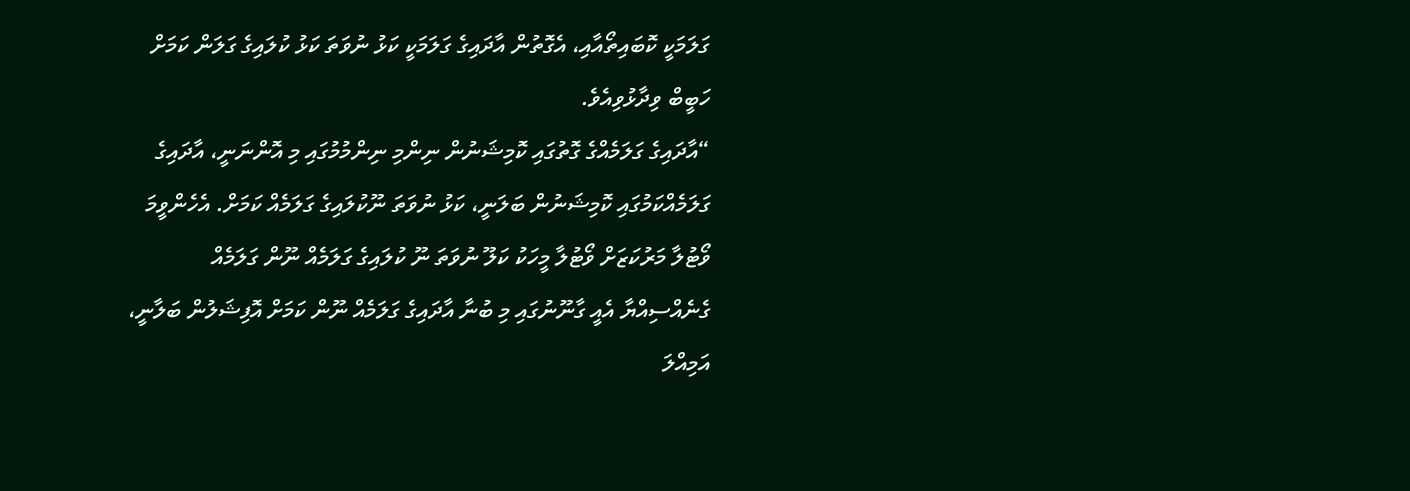ގަލަމަކީ ކޮބައިތޯއާއި، އެގޮތުން އާދައިގެ ގަލަމަކީ ކަޅު ނުވަތަ ކަޅު ކުލައިގެ ގަލަން ކަމަށް ހަބީބް ވިދާޅުވިއެވެ.
“އާދައިގެ ގަލަމެއްގެ ގޮތުގައި ކޮމިޝަނުން ނިންމި ނިންމުމުގައި މި އޮންނަނީ، އާދައިގެ ގަލަމެއްކަމުގައި ކޮމިޝަނުން ބަލަނީ، ކަޅު ނުވަތަ ނޫކުލައިގެ ގަލަމެއް ކަމަށް. އެހެންވީމަ ވޯޓުލާ މަރުކަޒަށް ވޯޓުލާ މީހަކު ކަލޫ ނުވަތަ ނޫ ކުލައިގެ ގަލަމެއް ނޫން ގަލަމެއް ގެނެއްސިއްޔާ އެއީ ގާނޫނުގައި މި ބުނާ އާދައިގެ ގަލަމެއް ނޫން ކަމަށް އޮފިޝަލުން ބަލާނީ، އަމިއްލަ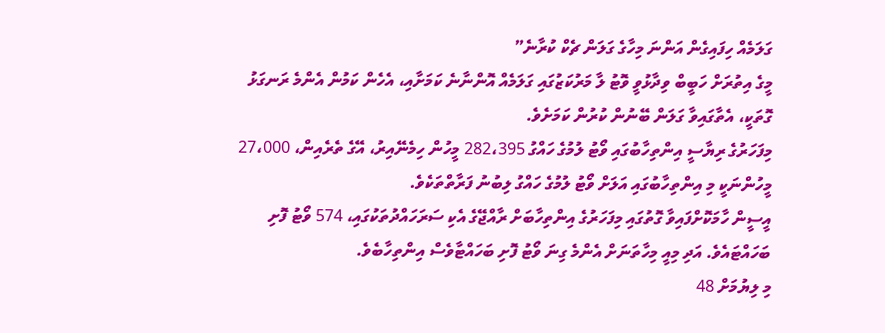ގަލަމެއް ހިފައިގެން އަންނަ މިހާގެ ގަލަން ޗެކް ކުރާނެ”
މީގެ އިތުރަށް ހަބީބް ވިދާޅުވީ ވޮޓު ލާ މަރުކަޒުގައި ގަލަމެއް އޮންނާނެ ކަމަށާއި، އެހެން ކަމުން އެންމެ ރަނގަޅު ގޮތަކީ، އެތާގައިވާ ގަލަން ބޭނުން ކުރުން ކަމަށެވެ.
މިފަހަރުގެ ރިޔާސީ އިންތިހާބުގައި ވޯޓު ލުމުގެ ހައްގު 282،395 މީހުން ހިމެނޭއިރު، އޭގެ ތެރެއިން، 27،000 މީހުންނަކީ މި އިންތިހާބުގައި އަލަށް ވޯޓު ލުމުގެ ހައްގު ލިބުނު ފަރާތްތަކެވެ.
އީސީން ހާމަކޮށްފައިވާ ގޮތުގައި މިފަހަރުގެ އިންތިހާބަށް ރާއްޖޭގެ އެކި ސަރަހައްދުތަކުގައި، 574 ވޯޓު ފޮށި ބަހައްޓައެވެ. އަދި މިއީ މިހާތަނަށް އެންމެ ގިނަ ވޯޓު ފޮށި ބަހައްޓާވެސް އިންތިހާބެވެ.
މި ލިޔުމަށް 48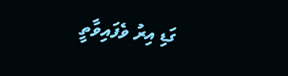ގަޑި އިރު ވެފައިވާތީ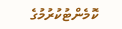ކޮމެންޓުކުރުމުގެ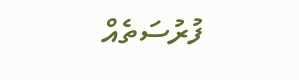ފުރުސަތެއް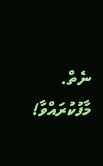ނެތް. މާފުކުރައްވާ!